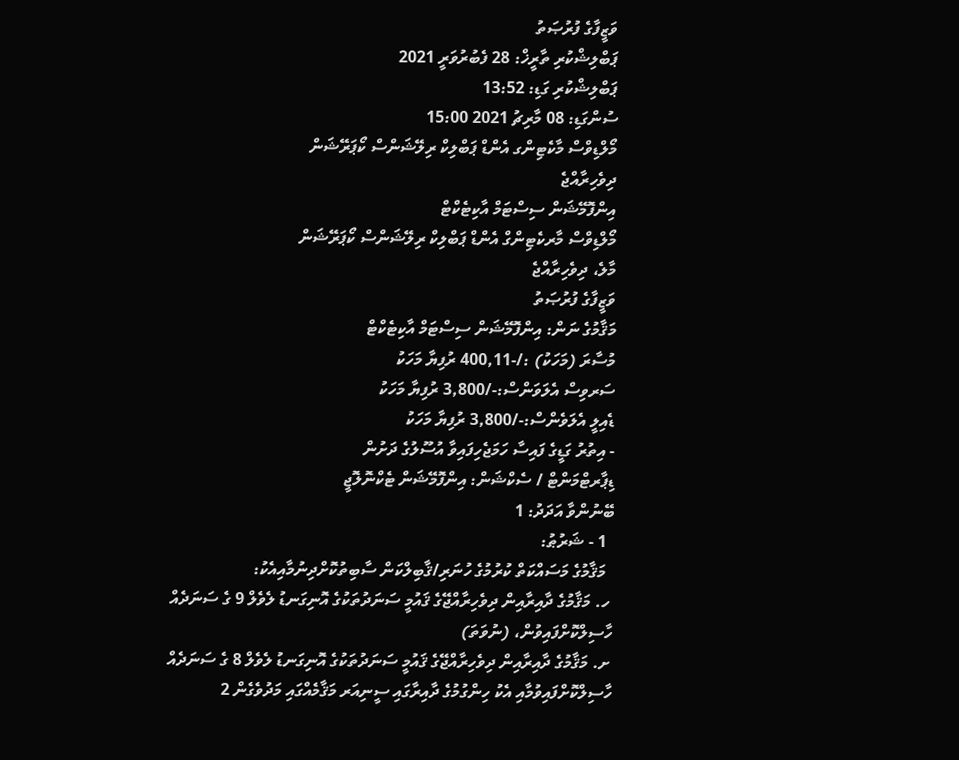ވަޒީފާގެ ފުރުޞަތު
ޕަބްލިޝްކުރި ތާރީޚް: 28 ފެބުރުވަރީ 2021
ޕަބްލިޝްކުރި ގަޑި: 13:52
ސުންގަޑި: 08 މާރިޗު 2021 15:00
މޯލްޑިވްސް މާކެޓިންގ އެންޑް ޕަބްލިކް ރިލޭޝަންސް ކޯޕަރޭޝަން
ދިވެހިރާއްޖެ
އިންފޮމޭޝަން ސިސްޓަމް އާކިޓެކްޓް
މޯލްޑިވްސް މާރކެޓިންގް އެންޑް ޕަބްލިކް ރިލޭޝަންސް ކޯޕަރޭޝަން
މާލެ، ދިވެހިރާއްޖެ
ވަޒީފާގެ ފުރުޞަތު
މަޤާމުގެ ނަން: އިންފޮމޭޝަން ސިސްޓަމް އާކިޓެކްޓް
މުސާރަ (މަހަކު) :/-400,11 ރުފިޔާ މަހަކު
ސަރވިސް އެލަވަންސް:-/3,800 ރުފިޔާ މަހަކު
ޑެއިލީ އެލަވެންސް:-/3,800 ރުފިޔާ މަހަކު
- އިތުރު ގަޑީގެ ފައިސާ ހަމަޖެހިފައިވާ އުސޫލުގެ ދަށުން
ޑިޕާރޓްމަންޓް / ސެކްޝަން: އިންފޮމޭޝަން ޓެކްނޮލޮޖީ
ބޭނުންވާ އަދަދު: 1
  1 - ޝަރުޠު:
  މަޤާމުގެ މަސައްކަތް ކުރުމުގެ ހުނަރި/ޤާބިލްކަން ސާބިތުކޮށްދިނުމާއިއެކު:
 ހ. މަޤާމުގެ ދާއިރާއިން ދިވެހިރާއްޖޭގެ ޤައުމީ ސަނަދުތަކުގެ އޮނިގަނޑު ލެވެލް 9 ގެ ސަނަދެއް ހާސިލްކޮށްފައިވުން، (ނުވަތަ)
 ށ. މަޤާމުގެ ދާއިރާއިން ދިވެހިރާއްޖޭގެ ޤައުމީ ސަނަދުތަކުގެ އޮނިގަނޑު ލެވެލް 8 ގެ ސަނަދެއް ހާސިލްކޮށްފައިވުމާއި އެކު ހިންގުމުގެ ދާއިރާގައި ސީނިއަރ މަޤާމެއްގައި މަދުވެގެން 2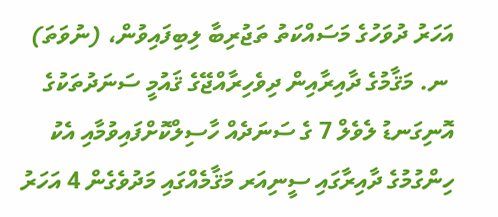އަހަރު ދުވަހުގެ މަސައްކަތު ތަޖުރިބާ ލިބިފައިވުން، (ނުވަތަ)
 ނ. މަޤާމުގެ ދާއިރާއިން ދިވެހިރާއްޖޭގެ ޤައުމީ ސަނަދުތަކުގެ އޮނިގަނޑު ލެވެލް 7 ގެ ސަނަދެއް ހާސިލްކޮށްފައިވުމާއި އެކު ހިންގުމުގެ ދާއިރާގައި ސީނިއަރ މަޤާމެއްގައި މަދުވެގެން 4 އަހަރު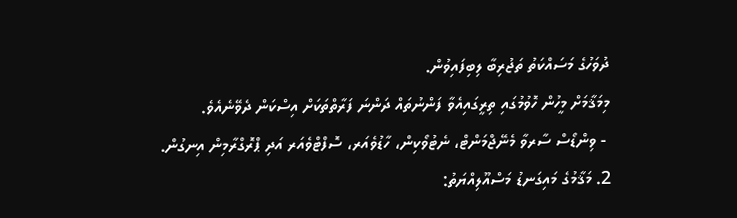ދުވަހުގެ މަސައްކަތު ތަޖުރިބާ ލިބިފައިވުން.
މިމަޤާމަށް މީހުން ހޮވުމުގައި ތިރީގައިއެވާ ފަންނުތައް ދަންނަ ފަރާތްތަކަށް އިސްކަން ދެވޭނެއެވެ.
 - ވިންޑޯސް ސާރވާ މެނޭޖްމަންޓް، ނެޓުވޯކިން، ހާޑުވެއަރ، ސޮފްޓްވެއަރ އަދި ޕްރޮގްރާމިން އިނގުން.
2. މަޤާމުގެ މައިގަނޑު މަސްއޫލިއްޔަތު: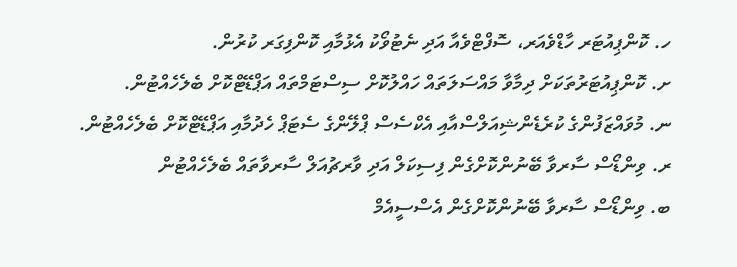ހ. ކޮންޕިއުޓަރ ހާޑްވެއަރ، ސޮފްޓްވެއާ އަދި ނެޓުވޯކު އެޅުމާއި ކޮންފިގަރ ކުރުން.
ށ. ކޮންޕިއުޓަރުތަކަށް ދިމާވާ މައްސަލަތައް ހައްލުކޮށް ސިސްޓަމްތައް އަޕްޑޭޓްކޮށް ބެލެހެއްޓުން.
ނ. މުވައްޒަފުންގެ ކުރެޑެންޝިއަލްސްއާއި އެކްސެސް ޕްލޭންގެ ސެޓަޕް ހެދުމާއި އަޕްޑޭޓްކޮށް ބެލެހެއްޓުން.
ރ. ވިންޑޯސް ސާރވާ ބޭނުންކޮށްގެން ފިސިކަލް އަދި ވާރޗުއަލް ސާރވާތައް ބެލެހެއްޓުން
ބ. ވިންޑޯސް ސާރވާ ބޭނުންކޮށްގެން އެސްސީއެމް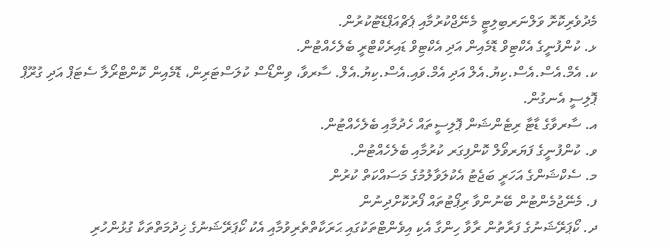މެދުވެރިކޮށޮ ވަލްނަރބިލިޓީ މެނޭޖްކުރުމާއި ޕެޗްއަޕްޑޭޓުކުރުން.
ޅ. ކުންފުނީގެ އެކްޓިވް ޑޮމެއިން އަދި އެކްޓިވް ޑައިރެކްޓްރީ ބެލެހެއްޓުން.
ކ. އެމް.އެސް.އެސް.ކިޔު.އެލް އަދި އެމް.ވައި.އެސް.ކިޔު.އެލް. ސާރވާ، ވިންޑޯސް ކުލަސްޓަރިން، ޑޮމެއިން ކޮންޓްރޯލާ ސެޓަޕް އަދި ގުރޫޕް ޕޮލިސީ އެނގުން.
އ. ސާރވާގެ ޑާޓާ ރިޓެންޝަން ޕޮލިސީތައް ހެދުމާއި ބެލެހެއްޓުން.
ވ. ކުންފުނީގެ ފަޔަރވޯލް ކޮންފިގަރ ކުރުމާއި ބެލެހެއްޓުން.
މ. ސެކްޝަންގެ އަހަރީ ބަޖެޓު އެކުލަވާލުމުގެ މަސައްކަތް ކުރުން
ފ. މެނޭޖުމެންޓުން ބޭނުންވާ ރިޕޯޓުތައް ފޯރުކޮށްދިނުން
ދ. ކޯޕަރޭޝަނުގެ ފަރާތުން ރާވާ ހިންގާ އެކި އިވެންޓްތަކުގައި ޙަރަކާތްތެރިވުމާއި އެކު ކޯޕަރޭޝަނުގެ ޚިދުމަތްތަކާ ގުޅުންހުރި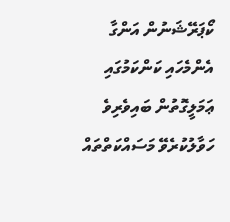ކޯޕަރޭޝަނުން އަންގާ އެންމެހައި ކަންކަމުގައި ޢަމަލީގޮތުން ބައިވެރިވެ ހަވާލުކުރެވޭ މަސައްކަތްތައް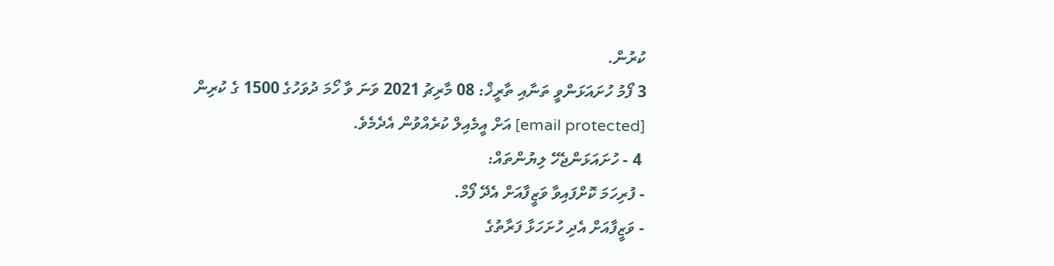ކުރުން.
3 ފޯމު ހުށައަޅަންވީ ތަނާއި ތާރީޚް: 08 މާރިޗު 2021 ވަނަ ވާ ހޯމަ ދުވަހުގެ 1500 ގެ ކުރިން [email protected] އަށް އީމެއިލް ކުރެއްވުން އެދެމެވެ.
 4 - ހުށައަޅަންޖެހޭ ލިޔުންތައް:
- ފުރިހަމަ ކޮށްފައިވާ ވަޒީފާއަށް އެދޭ ފޯމް.
- ވަޒީފާއަށް އެދި ހުށަހަޅާ ފަރާތުގެ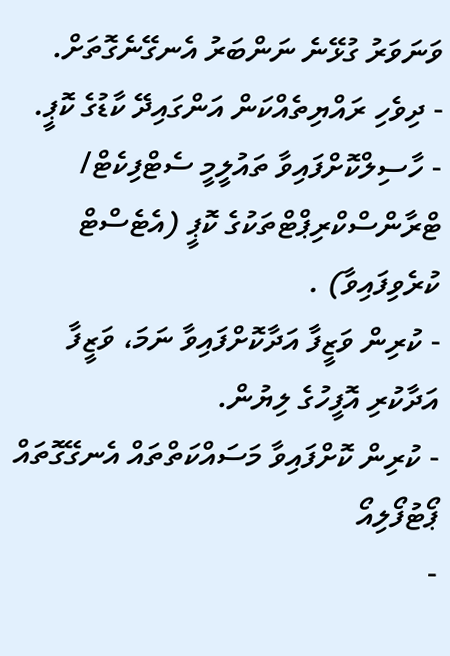ވަނަވަރު ގުޅޭނެ ނަންބަރު އެނގޭނެގޮތަށް.
- ދިވެހި ރައްޔިތެއްކަން އަންގައިދޭ ކާޑުގެ ކޮޕީ.
- ހާސިލްކޮށްފައިވާ ތައުލީމީ ސެޓްފިކެޓް/ ޓްރާންސްކްރިޕްޓްތަކުގެ ކޮޕީ (އެޓެސްޓް ކުރެވިފައިވާ) .
- ކުރިން ވަޒީފާ އަދާކޮށްފައިވާ ނަމަ، ވަޒީފާ އަދާކުރި އޮފީހުގެ ލިޔުން.
- ކުރިން ކޮށްފައިވާ މަސައްކަތްތައް އެނގޭގޮތައް ޕޯޓުފޯލިއޯ
-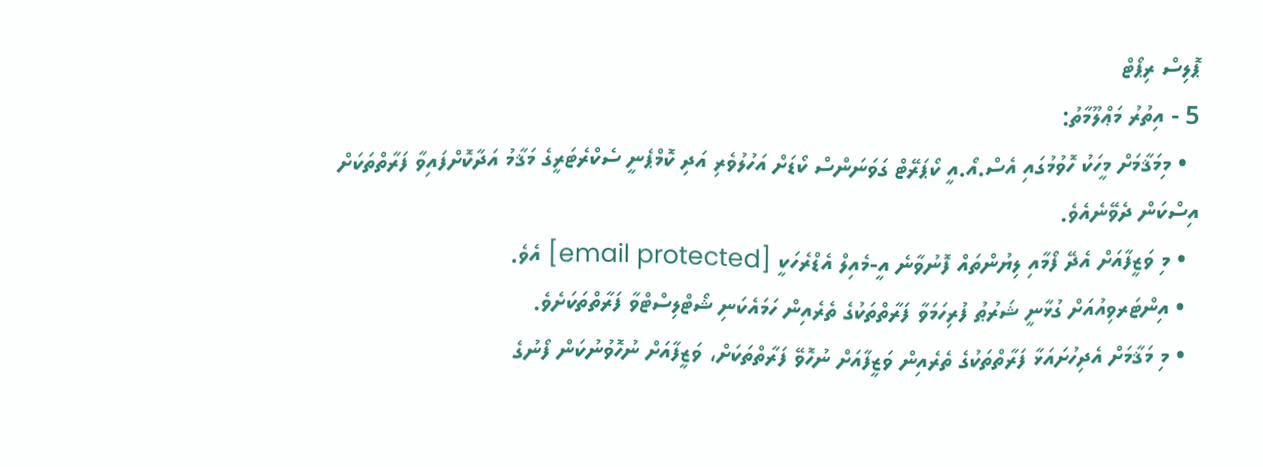ޕޮލިސް ރިޕޯޓް
5 - އިތުރު މަޢްލޫމާތު:
  • މިމަޤާމަށް މީހަކު ހޮވުމުގައި އެސް.އޯ.އީ ކޯޕަރޭޓް ގަވަނަންސް ކޯޑަށް އަހުލުވެރި އަދި ކޮމްޕެނީ ސެކްރެޓަރީގެ މަޤާމު އަދާކޮށްފައިވާ ފަރާތްތަކަށް އިސްކަން ދެވޭނެއެވެ.
  • މި ވަޒީފާއަށް އެދޭ ފޯމާއި ލިޔުންތައް ފޮނުވާނެ އީ-މެއިލް އެޑްރެހަކީ [email protected] އެވެ.
  • އިންޓަރވިއުއަށް ގުޅާނީ ޝަރުޠު ފުރިހަމަވާ ފަރާތްތަކުގެ ތެރެއިން ހަމައެކަނި ޝޯޓްލިސްޓްވާ ފަރާތްތަކަށެވެ.
  • މި މަޤާމަށް އެދިހުށައަޅާ ފަރާތްތަކުގެ ތެރެއިން ވަޒީފާއަށް ނުހޮވޭ ފަރާތްތަކަށް، ވަޒީފާއަށް ނުހޮވުނުކަން ފޯނުގެ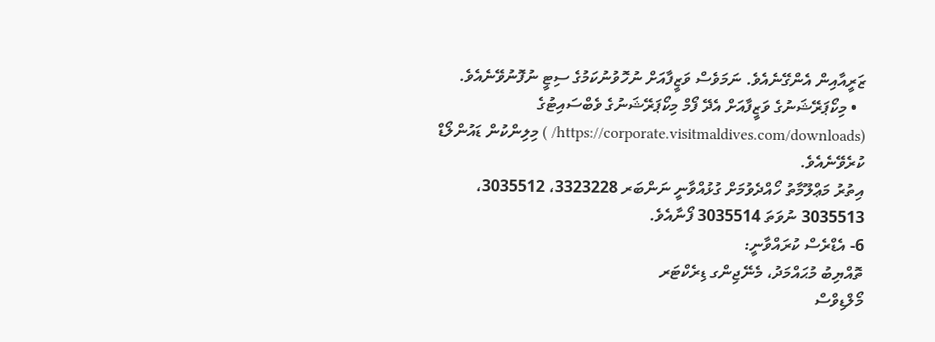ޒަރީއާއިން އެންގޭނެއެވެ. ނަމަވެސް ވަޒީފާއަށް ނުހޮވުނުކަމުގެ ސިޓީ ނުފޮނުވޭނެއެވެ.
  • މިކޯޕަރޭޝަނުގެ ވަޒީފާއަށް އެދޭ ފޯމް މިކޯޕަރޭޝަނުގެ ވެބްސައިޓުގެ (https://corporate.visitmaldives.com/downloads/ ) މިލިންކުން ޑައުންލޯޑް ކުރެވޭނެއެވެ.
އިތުރު މަޢްލޫމާތު ހޯއްދެވުމަށް ގުޅުއްވާނީ ނަންބަރ 3323228، 3035512، 3035513 ނުވަތަ 3035514 ފޯނާއެވެ.
6- އެޑްރެސް ކުރައްވާނީ:
ތޮއްޔިބު މުޙައްމަދު، މެނޭޖިންގ ޑިރެކްޓަރ
މޯލްޑިވްސް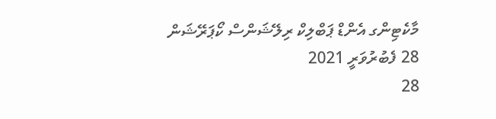މާކެޓިންގ އެންޑް ޕަބްލިކް ރިލޭޝަންސް ކޯޕަރޭޝަން
28 ފެބުރުވަރީ 2021
28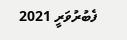ފެބުރުވަރީ 2021